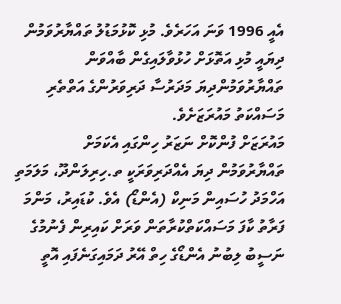އެއީ 1996 ވަނަ އަހަރެވެ. މުޅި ކޮޅުމަޑުލު ތައްޔާރުވަމުން ދިޔައީ މުޅި އަތޮޅަށް ހުޅުވާލައިގެން ބާއްވަން ތައްޔާރުވަމުންދިޔަ މަދަރުސާ ދަރިވަރުންގެ އަތްތެރި މަސައްކަތު މައުރަޒަށެވެ.
މައުރަޒަށް ފުންކޮށް ނަޒަރު ހިންގައި އެކަމަށް ތައްޔާރުވަމުން ދިޔަ އެއްދަރިވަރަކީ ތ.ހިރިލަންދޫ، މަލަމަތި އަހްމަދު ހުސައިން މަނިކް (އެންޑޯ) އެވެ. ކުޑައިރު، މަންމަ ފަރާތު ކާފަ މަސައްކަތްކުރާތަން ވަރަށް ކައިރިން ފެނުމުގެ ނަސީބު ލިބުނު އެންޑޯގެ ހިތް އޭރު ދަމައިގަނެފައި އޮތީ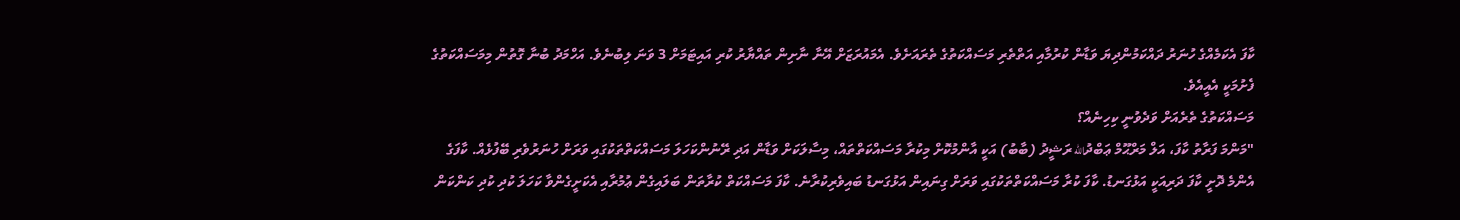ކާފަ އެކަމެއްގެ ހުނަރު ދައްކަމުންދިޔަ ވަޑާން ކުރުމާއި އަތްތެރި މަސައްކަތުގެ ތެރައަށެވެ. އެމައުރަޒަށް އޭނާ ނާށިން ތައްޔާރު ކުރި އައިޓަމަށް 3 ވަނަ ލިބުނެވެ. އަހްމަދު ބުނާ ގޮތުން މިމަސައްކަތުގެ ފެށުމަކީ އެއީއެވެ.
މަސައްކަތުގެ ތެރެއަށް ވަދެވުނީ ކިހިނެއް؟
"މަންމަ ފަރާތު ކާފަ، އަލް މަރްޙޫމް ޢަބްދުالله ރަޝީދު (ބާބު) އަކީ އާންމުކޮށް މިކުރާ މަސައްކަތްތައް، މިސާލަކަށް ވަޑާން އަދި ރޭނުންކަހަލަ މަސައްކަތްތަކުގައި ވަރަށް ހުނަރުވެރި ބޭފުޅެއް. ކާފަގެ އެންމެ ދޮށީ ކާފަ ދަރިއަކީ އަޅުގަނޑު. ކާފަ ކުރާ މަސައްކަތްތަކުގައި ވަރަށް ގިނައިން އަޅުގަނޑު ބައިވެރިކުރާނެ. ކާފަ މަސައްކަތް ކުރާތަން ބަލައިގެން ޢުމުރާއި އެކަށީގެންވާ ކަހަލަ ކުދި ކުދި ކަންކަން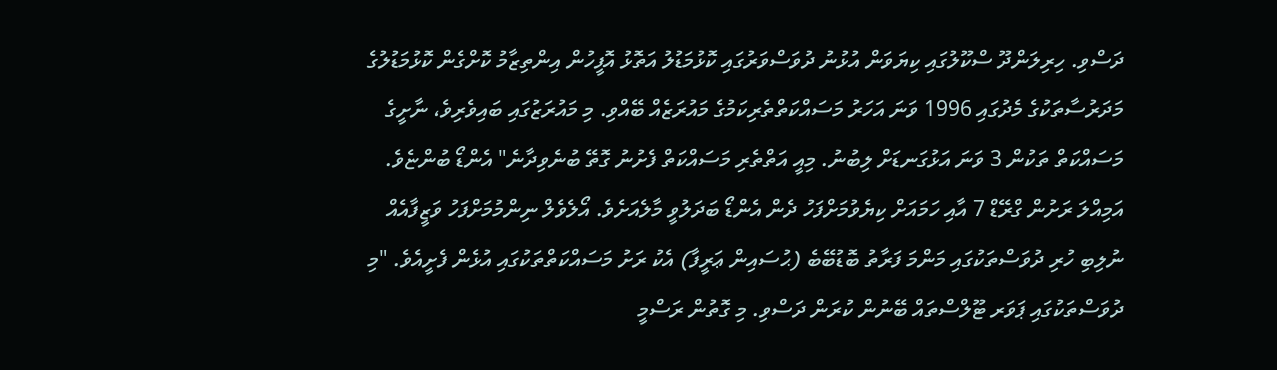ދަސްވި. ހިރިލަންދޫ ސްކޫލުގައި ކިޔަވަން އުޅުނު ދުވަސްވަރުގައި ކޮޅުމަޑުލު އަތޮޅު އޮފީހުން އިންތިޒާމު ކޮށްގެން ކޮޅުމަޑުލުގެ މަދަރުސާތަކުގެ މެދުގައި 1996 ވަނަ އަހަރު މަސައްކަތްތެރިކަމުގެ މައުރަޒެއް ބޭއްވި. މި މައުރަޒުގައި ބައިވެރިވެ، ނާށީގެ މަސައްކަތް ތަކުން 3 ވަނަ އަޅުގަނޑަށް ލިބުނު. މިއީ އަތްތެރި މަސައްކަތް ފެށުނު ގޮތޭ ބުނެވިދާނެ" އެންޑޯ ބުންޏެވެ.
އަމިއްލަ ރަށުން ގްރޭޑް 7 އާއި ހަމައަށް ކިޔެވުމަށްފަހު ދެން އެންޑޯ ބަދަލުވީ މާލެއަށެވެ. އޯލެވެލް ނިންމުމަށްފަހު ވަޒީފާއެއް ނުލިބި ހުރި ދުވަސްތަކުގައި މަންމަ ފަރާތު ބޮޑުބޭބެ (ޙުސައިން ޢަރީފާ) އެކު ރަށު މަސައްކަތްތަކުގައި އުޅެން ފެށީއެވެ. "މި ދުވަސްތަކުގައި ޕަވަރ ޓޫލްސްތައް ބޭނުން ކުރަން ދަސްވި. މި ގޮތުން ރަސްމީ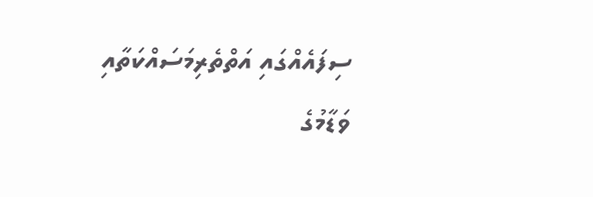ސިފައެއްގައި އަތްތެރިމަސައްކަތާއި ވަޑާމުގެ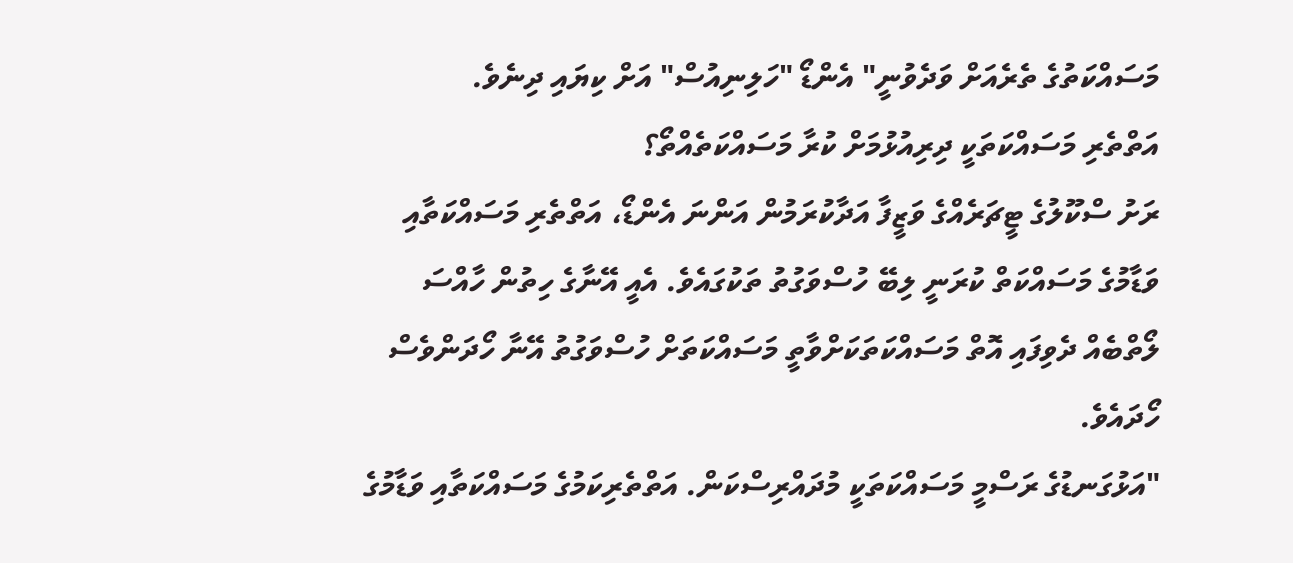މަސައްކަތުގެ ތެރެއަށް ވަދެވުނީ" އެންޑޯ "ހަލިނިއުސް" އަށް ކިޔައި ދިނެވެ.
އަތްތެރި މަސައްކަތަކީ ދިރިއުޅުމަށް ކުރާ މަސައްކަތެއްތޯ؟
ރަށު ސްކޫލުގެ ޓީޗަރެއްގެ ވަޒީފާ އަދާކުރަމުން އަންނަ އެންޑޯ، އަތްތެރި މަސައްކަތާއި ވަޑާމުގެ މަސައްކަތް ކުރަނީ ލިބޭ ހުސްވަގުތު ތަކުގައެވެ. އެއީ އޭނާގެ ހިތުން ހާއްސަ ލޯތްބެއް ދެވިފައި އޮތް މަސައްކަތަކަށްވާތީ މަސައްކަތަށް ހުސްވަގުތު އޭނާ ހޯދަންވެސް ހޯދައެވެ.
"އަޅުގަނޑުގެ ރަސްމީ މަސައްކަތަކީ މުދައްރިސްކަން. އަތްތެރިކަމުގެ މަސައްކަތާއި ވަޑާމުގެ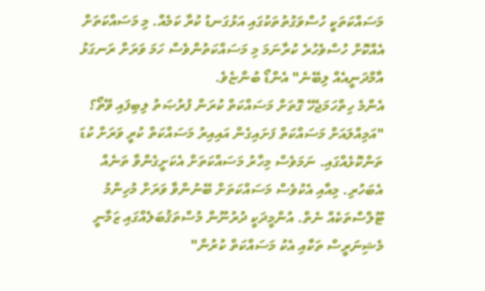މަސައްކަތަކީ ހުސްވަގުތުތަކުގައި އަޅުގަނޑު ކުރާ ކަމެއް. މި މަސައްކަތަށް އެއްކޮށް ހުސްވެހުރެ ކުރާނަމަ މި މަސައްކަތުންވެސް ހަމަ ވަރަށް ރަނގަޅު އާމްދަނީއެއް ލިބޭނެ" އެންޑޯ ބުންޏެވެ.
އެންމެ ހިތްހަމަޖެހޭ ގޮތަށް މަސައްކަތް ކުރަން ފުރުޞަތު ލިބިފައި ވޭތޯ؟
"އަމިއްލައަށް މަސައްކަތް ފަށައިގެން އައިއިރު މަސައްކަތް ކުރީ ވަރަށް ކުޑަ ތަންކޮޅެއްގައި. ނަމަވެސް މިހާރު މަސައްކަތަށް އެކަށީގެންވާ ތަނެއް އެބަހުރި. މިއާއި އެކުވެސް މަސައްކަތަށް ބޭނުންވާ ވަރަށް މުހިންމު ޓޫލްސްތަކެއް ނެތް. އުންމީދަކީ ދުރުނޫން މުސްތަޤުބަލެއްގައި ޒަމާނީ މެޝިނަރީސް ތަކާއި އެކު މަސައްކަތް ކުރުން"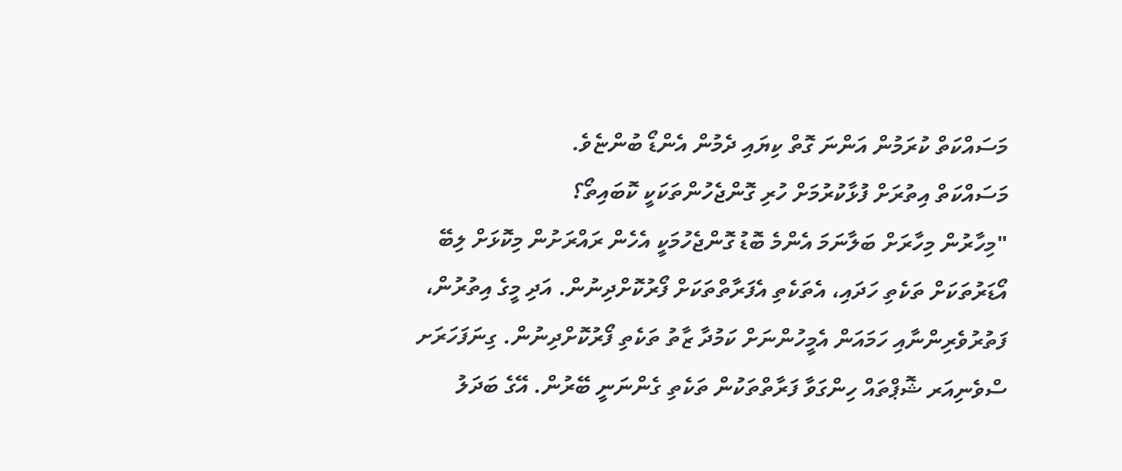މަސައްކަތް ކުރަމުން އަންނަ ގޮތް ކިޔައި ދެމުން އެންޑޯ ބުންޏެވެ.
މަސައްކަތް އިތުރަށް ފުޅާކުރުމަށް ހުރި ގޮންޖެހުންތަކަކީ ކޮބައިތޯ؟
"މިހާރުން މިހާރަށް ބަލާނަމަ އެންމެ ބޮޑު ގޮންޖެހުމަކީ އެހެން ރައްރަށުން މިކޮޅަށް ލިބޭ އޯޑަރުތަކަށް ތަކެތި ހަދައި، އެތަކެތި އެފަރާތްތަކަށް ފޯރުކޮށްދިނުން. އަދި މީގެ އިތުރުން، ފަތުރުވެރިންނާއި ހަމައަން އެމީހުންނަށް ކަމުދާ ޒާތު ތަކެތި ފޯރުކޮށްދިނުން. ގިނަފަހަރަށ ސްވެނިއަރ ޝޮޕްތައް ހިންގަވާ ފަރާތްތަކުން ތަކެތި ގެންނަނީ ބޭރުން. އޭގެ ބަދަލު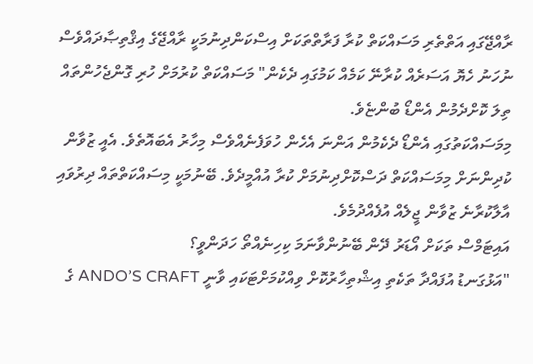ރާއްޖޭގައި އަތްތެރި މަސައްކަތް ކުރާ ފަރާތްތަކަށް އިސްކަންދިނުމަކީ ރާއްޖޭގެ އިޤްތިޞާދައްވެސް ނުހަނު ހެޔޮ އަސަރެއް ކުރާނޭ ކަމެއް ކަމުގައި ދެކެން" މަސައްކަތް ކުރުމަށް ހުރި ގޮންޖެހުންތައް ތިލަ ކޮށްދެމުން އެންޑޯ ބުންޏެވެ.
މިމަސައްކަތުގައި އެންޑޯ ދެކެމުން އަންނަ އެހެން ހުވަފެނެއްވެސް މިހާރު އެބައޮތެވެ. އެއީ ޒުވާން ކުދިންނަށް މިމަސައްކަތް ދަސްކޮށްދިނުމަށް ކުރާ އުއްމީދެވެ. ބޭނުމަކީ މިސައްކަތްތައް ދިރުވައި އާލާކުރާނެ ޒުވާން ޖީލެއް އުފެއްދުމެވެ.
އައިޓަމްސް ތަކަށް އޯޑަރު ދޭން ބޭނުންވާނަމަ ކިހިނެއްތޯ ހަދަންވީ؟
"އަޅުގަނޑު އުފައްދާ ތަކެތި އިޝްތިހާރުކޮށް ވިއްކުމަށްޓަކައި ވާނީ ANDO’S CRAFT ގެ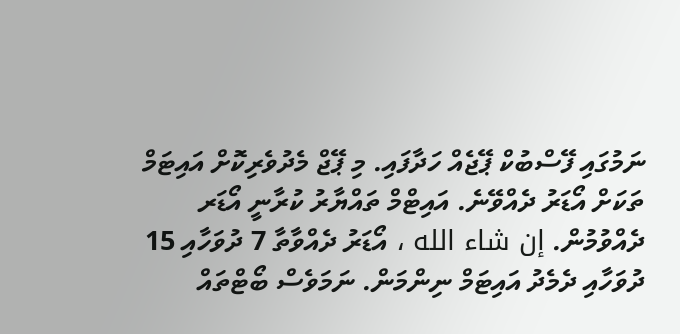ނަމުގައި ފޭސްބުކް ޕޭޖެއް ހަދާފައި. މި ޕޭޖް މެދުވެރިކޮށް އައިޓަމް ތަކަށް އޯޑަރު ދެއްވޭނެ. އައިޓްމް ތައްޔާރު ކުރާނީ އޯޑަރ ދެއްވުމުން. إن شاء الله ، އޯޑަރު ދެއްވާތާ 7 ދުވަހާއި 15 ދުވަހާއި ދެމެދު އައިޓަމް ނިންމަން. ނަމަވެސް ބޯޓްތައް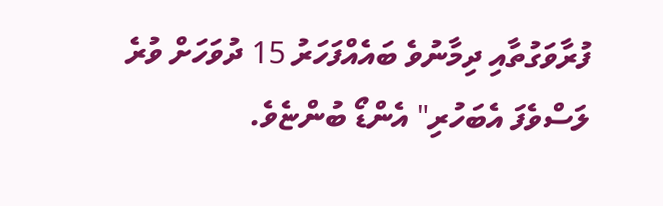ފުރާވަގުތާއި ދިމާނުވެ ބައެއްފަހަރު 15 ދުވަހަށް ވުރެ ލަސްވެފަ އެބަހުރި" އެންޑޯ ބުންޏެވެ.